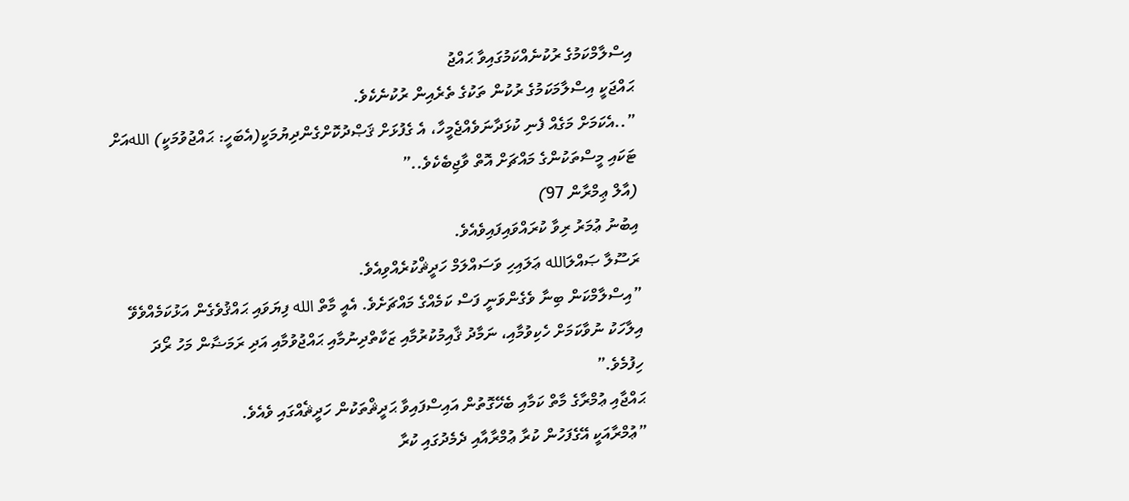އިސްލާމްކަމުގެ ރުކުނެއްކަމުގައިވާ ޙައްޖު
ޙައްޖަކީ އިސްލާމަކަމުގެ ރުކުން ތަކުގެ ތެރެއިން ރުކުނެކެވެ.
”..އެކަމަށް މަގެއް ފެނި ކުޅަދާނަވެއްޖެމީހާ، އެ ގެފުޅަށް ޤަޞްދުކޮށްގެންދިޔުމަކީ(އެބަހީ: ޙައްޖުވުމަކީ) اللهއަށް ޓަކައި މީސްތަކުންގެ މައްޗަށް އޮތް ވާޖިބެކެވެ..”
(އާލް ޢިމްރާން 97)
އިބުނު ޢުމަރު ރިވާ ކުރައްވައިފައިވެއެވެ.
ރަސޫލާ ޞައްލަالله ޢަލައިހި ވަސައްލަމް ހަދީޘްކުރެއްވިއެވެ.
”އިސްލާމްކަން ބިނާ ވެގެންވަނީ ފަސް ކަމެއްގެ މައްޗަށެވެ. އެއީ މާތް الله ފިޔަވައި ޙައްޤުވެގެން އަޅުކަމެއްވެވޭ އިލާހަކު ނުވާކަމަށް ހެކިވުމާއި، ނަމާދު ޤާއިމުކުރުމާއި ޒަކާތްދިނުމާއި ޙައްޖުވުމާއި އަދި ރަމަޟާން މަހު ރޯދަ ހިފުމެވެ.”
ޙައްޖާއި ޢުމްރާގެ މާތް ކަމާއި ބެހޭގޮތުން އައިސްފައިވާ ޙަދީޘްތަކުން ހަދީޘެއްގައި ވެއެވެ.
”ޢުމްރާއަކީ އޭގެފަހުން ކުރާ ޢުމްރާއާއި ދެމެދުގައި ކުރާ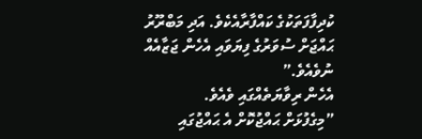ކުދިފާފަތަކުގެ ކައްފާރާއެކެވެ. އަދި މަބްރޫރު ޙައްޖަށް ސުވަރުގެ ފިޔަވައި އެހެން ޖަޒާއެއް ނުވެއެވެ.”
އެހެން ރިވާޔަތެއްގައި ވެއެވެ.
”މިގެފުޅަށް ޙައްޖުކޮށް އެ ޙައްޖުގައި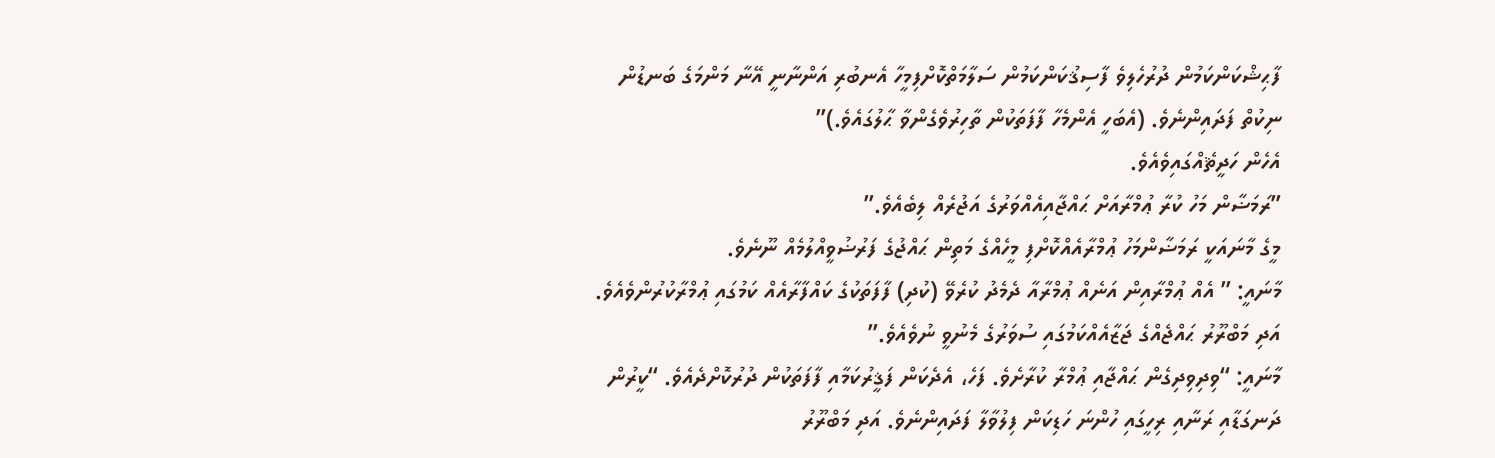ފާޙިޝްކަންކަމުން ދުރުހެލިވެ ފާސިޤުކަންކަމުން ސަލާމަތްކޮށްފިމީހާ އެނބުރި އަންނާނީ އޭނާ މަންމަގެ ބަނޑުން ނިކުތް ފަދައިންނެވެ. (އެބަހީ އެންމެހާ ފާފަތަކުން ތާހިރުވެގެންވާ ޙާލުގައެވެ.)”
އެހެން ހަދީޘެއްގައިވެއެވެ.
”ރަމަޟާން މަހު ކުރާ ޢުމްރާއަށް ޙައްޖާއިއެއްވަރުގެ އަޖުރެއް ލިބެއެވެ.”
މީގެ މާނައަކީ ރަމަޟާންމަހު ޢުމްރާއެއްކޮށްފި މީހެއްގެ މަތިން ޙައްޖުގެ ފަރުޟުވީއްލުމެއް ނޫނެވެ.
މާނައީ: ” އެއް ޢުމްރާއިން އަނެއް ޢުމްރާއާ ދެމެދު ކުރެވޭ (ކުދި) ފާފަތަކުގެ ކައްފާރާއެއް ކަމުގައި ޢުމްރާކުރުންވެއެވެ. އަދި މަބްރޫރު ޙައްޖެއްގެ ޖަޒާއެއްކަމުގައި ސުވަރުގެ މެނުވީ ނުވެއެވެ.”
މާނައީ: “ވިދިވިދިގެން ޙައްޖާއި ޢުމްރާ ކުރާށެވެ. ފަހެ، އެދެކަން ފަޤީރުކަމާއި ފާފަތަކުން ދުރުކޮށްދެއެވެ. “ކީރުން ދަނގަޑާއި ރަނާއި ރިހީގައި ހުންނަ ހަޑިކަން ފިލުވާލާ ފަދައިންނެވެ. އަދި މަބްރޫރު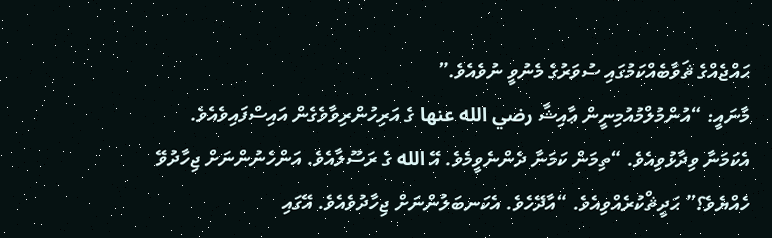ޙައްޖެއްގެ ޘަވާބެއްކަމުގައި ސުވަރުގެ މެނުވީ ނުވެއެވެ.”
މާނައީ: “އުންމުލްމުއުމިނީން ޢާއިޝާ رضي الله عنها ގެ އަރިހުންރިވާވެގެން އައިސްފައިވެއެވެ. އެކަމަނާ ވިދާޅުވިއެވެ. “ތިމަން ކަމަނާ ދެންނެވީމެވެ. އޭ الله ގެ ރަސޫލާއެވެ. އަންހެނުންނަށް ޖިހާދުވޭ ހެއްޔެވެ؟” ޙަދީޘްކުރެއްވިއެވެ. “އާދޭހެވެ. އެކަނބަލުންނަށް ޖިހާދުވެއެވެ. އޭގައި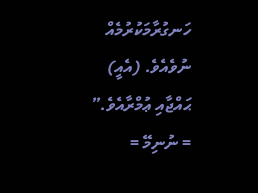ހަނގުރާމަކުރުމެއް ނުވެއެވެ. (އެއީ) ޙައްޖާއި ޢުމްރާއެވެ.”
= ނުނިމޭ =